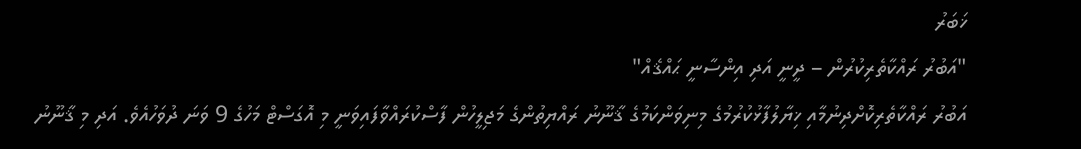ޚަބަރު
"އަބުރު ރައްކާތެރިކުރުން – ދީނީ އަދި އިންސާނީ ޙައްޤެއް"
އަބުރު ރައްކާތެރިކޮށްދިނުމާއި ޚިޔާލުފާޅުކުރުމުގެ މިނިވަންކަމުގެ ޤާނޫނު ރައްޔިތުންގެ މަޖިލީހުން ފާސްކުރައްވާފައިވަނީ މި އޮގަސްޓް މަހުގެ 9 ވަނަ ދުވަހުއެވެ. އަދި މި ޤާނޫނު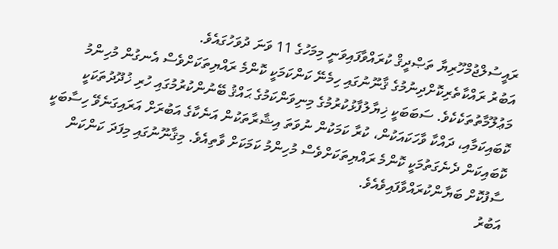ރައީސުލްޖުމްހޫރިޔާ ތަޞްދީޤް ކުރައްވާފައިވަނީ މިމަހުގެ 11 ވަނަ ދުވަހުގައެވެ.
އަބުރު ރައްކާތެރިކޮށްދިނުމުގެ ޤާނޫނުގައި ހިމެނޭ ކަންކަމަކީ ކޮންމެ ރައްޔިތަކަށްވެސް އެނގުން މުހިންމު މަޢުލޫމާތުތަކެކެވެ. ސަބަބަކީ ޚިޔާލުފާޅުކުރުމުގެ މިނިވަންކަމުގެ ޙައްޤު ބޭނުންކުރުމުގައި ހުރި ޚުދޫދުތަކަކީ ކޮބައިކަމާއި، ދައްކާ ވާހަކައަކުން، ކުރާ ކަމަކުން ނުވަތަ އިޝާރާތަކުން އަނެކާގެ އަބުރަށް އަރައިގަނެވޭ ހިސާބަކީ ކޮބައިކަން ދެނެގަތުމަކީ ކޮންމެ ރައްޔިތަކަށްވެސް މުހިންމު ކަމަކަށް ވާތިއެވެ. މިޤާނޫނުގައި މިފަދަ ކަންކަން ސާފުކޮށް ބަޔާންކުރައްވާފައިވެއެވެ.
އަބުރު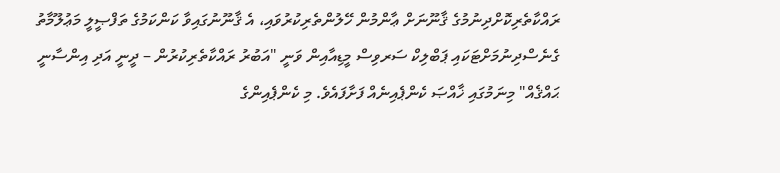ރައްކާތެރިކޮށްދިނުމުގެ ޤާނޫނަށް ޢާންމުން ހޭލުންތެރިކުރުވައި، އެ ޤާނޫނުގައިވާ ކަންކަމުގެ ތަފްޞީލީ މަޢުލޫމާތު ގެނެސްދިނުމަށްޓަކައި ޕަބްލިކް ސަރވިސް މީޑިއާއިން ވަނީ "އަބުރު ރައްކާތެރިކުރުން – ދީނީ އަދި އިންސާނީ ޙައްޤެއް" މިނަމުގައި ޚާއްޞަ ކެންޕެއިނެއް ފަށާފައެވެ. މި ކެންޕެއިންގެ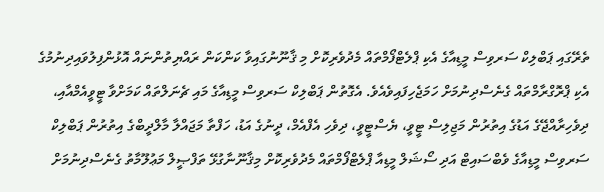ތެރޭގައި ޕަބްލިކް ސަރވިސް މީޑިއާގެ އެކި ޕްލެޓްފޯމްތައް މެދުވެރިކޮށް މި ޤާނޫނުގައިވާ ކަންކަން ރައްޔިތުންނައް އޮޅުންފިލުވައިދިނުމުގެ އެކި ޕްރޮގްރާމްތައް ގެނެސްދިނުމަށް ހަމަޖެހިފައިވެއެވެ. އެގޮތުން ޕަބްލިކް ސަރވިސް މީޑިއާގެ މައި ޗެނަލްތައް ކަމަށްވާ ޓީވީއެމްއާއި، ދިވެހިރާއްޖޭގެ އަޑުގެ އިތުރުން މަޖިލިސް ޓީވީ، ޔެސްޓީވީ، ދިވެހި އެފްއެމް، ދީނުގެ އަޑު، ހަފްތާ މަޖައްލާ މާލްދީބްގެ އިތުރުން ޕަބްލިކް ސަރވިސް މީޑިއާގެ ވެބްސައިޓް އަދި ސޯޝަލް މީޑިއާ ޕްލެޓްފޯމްތައް މެދުވެރިކޮށް މިޤާނޫނާގުޅޭ ތަފްޞީލް މަޢުލޫމާތު ގެނެސްދިނުމަށް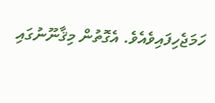ހަމަޖެހިފައިވެއެވެ. އެގޮތުން މިޤާނޫނުގައި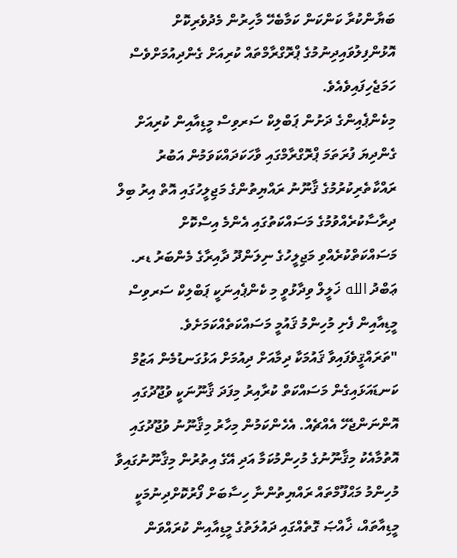ބަޔާންކުރާ ކަންކަން ކަމާބެހޭ މާހިރުން މެދުވެރިކޮށް އޮޅުންފިލުވައިދިނުމުގެ ޕްރޮގްރާމްތައް ކުރިއަށް ގެންދިއުމަށްވެސް ހަމަޖެހިފައިވެއެވެ.
މިކެންޕެއިންގެ ދަށުން ޕަބްލިކް ސަރވިސް މީޑިއާއިން ކުރިއަށް ގެންދިޔަ ފުރަތަމަ ޕްރޮގްރާމްގައި ވާހަކަދައްކަވަމުން އަބުރު ރައްކާތެރިކުރުމުގެ ޤާނޫނު ރައްޔިތުންގެ މަޖިލީހުގައި އޮތް އިރު ބިލް ދިރާސާކުރެއްވުމުގެ މަސައްކަތުގައި އެންމެ އިސްކޮށް މަސައްކަތްކުރެއްވި މަޖިލީހުގެ ނިލަންދޫ ދާއިރާގެ މެންބަރު ޑރ. ޢަބްދު الله ޚަލީލް ވިދާޅުވީ މި ކެންޕެއިނަކީ ޕަބްލިކް ސަރވިސް މީޑިއާއިން ފެށި މުހިންމު ޤައުމީ މަސައްކަތެއްކަމަށެވެ.
"ތަރައްޤީވެފައިވާ ޤައުމަކާ ދިމާއަށް ދިއުމަށް އަޅުގަނޑުމެން އަޒުމް ކަނޑައަޅައިގެން މަސައްކަތް ކުރާއިރު މިފަދަ ޤާނޫނަކީ ވުޖޫދުގައި އޮންނަންޖެހޭ އެއްޗެއް. އެހެންކަމުން މިހާރު މިޤާނޫނު ވުޖޫދުގައި އޮތުމާއެކު މިޤާނޫނުގެ މުހިންމުކަމާ އަދި އޭގެ އިތުރުން މިޤާނޫނުގައިވާ މުހިންމު މަޙްފޫމްތައް ރައްޔިތުންނާ ހިސާބަށް ފޯރުކޮށްދިނުމަކީ މީޑިއާތައް، ޚާއްޞަ ގޮތެއްގައި ދައުލަތުގެ މީޑިއާއިން ކުރައްވަން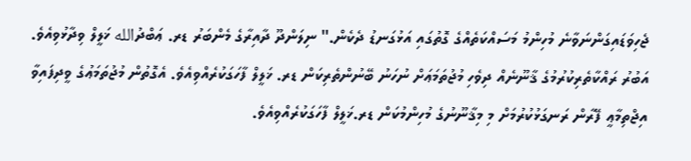ޖެހިވަޑައިގަންނަވާނެ މުހިންމު މަސައްކަތެއްގެ ގޮތުގައި އަޅުގަނޑު ދެކެން." ނިލަންދޫ ދާއިރާގެ މެންބަރު ޑރ. ޢަބްދުالله ޚަލީލް ވިދާޅުވިއެވެ.
އަބުރު ރައްކާތެރިކުރުމުގެ ޤާނޫނެއް ދިވެހި މުޖުތަމަޢަށް ނުހަނު ބޭނުންތެރިކަން ޑރ. ޚަލީލް ފާހަގަކުރެއްވިއެވެ. އެގޮތުން މުޖުތަމަޢުގެ ވީދިފައިވާ އިޖްތިމާޢީ ފޭރާން ރަނގަޅުކުރުމަށް މި މިޤާނޫނުގެ މުހިންމުކަން ޑރ.ޚަލީލް ފާހަގަކުރެއްވިއެވެ.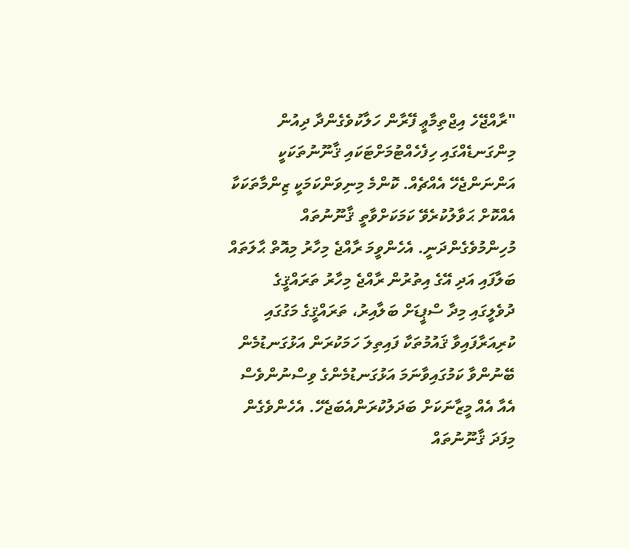"ރާއްޖޭހެ އިޖްތިމާޢީ ފޭރާން ހަލާކުވެގެންދާ ދިއުން މިންގަނޑެއްގައި ހިފެހެއްޓުމަށްޓަކައި ޤާނޫނުތަކަކީ އަންނަންޖެހޭ އެއްޗެއް. ކޮންމެ މިނިވަންކަމަކީ ޒިންމާތަކަކާ އެއްކޮށް ޙަވާލުކުރެވޭ ކަމަކަށްވާތީ ޤާނޫނުތައް މުހިންމުވެގެންދަނީ. އެހެންވީމަ ރާއްޖެ މިހާރު މިއޮތް ޙާލަތައް ބަލާފައި އަދި އޭގެ އިތުރުން ރާއްޖެ މިހާރު ތަރައްޤީގެ ދުވެލީގައި މިދާ ސްޕީޑަށް ބަލާއިރު، ތަރައްޤީގެ މަގުގައި ކުރިއަރާފައިވާ ޤައުމުތަކާ ފައިތިލަ ހަމަކުރަން އަޅުގަނޑުމެން ބޭނުންވާ ކަމުގައިވާނަމަ އަޅުގަނޑުމެންގެ ވިސްނުންވެސް އެއާ އެއް މީޒާނަކަށް ބަދަލުކުރަންއެބަޖެހޭ. އެހެންވެގެން މިފަދަ ޤާނޫނުތައް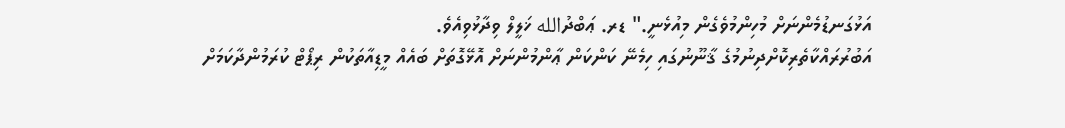އަޅުގަނޑުމެންނަށް މުހިންމުވެގެން މިއުޅެނީ." ޑރ. ޢަބްދުالله ޚަލީލް ވިދާޅުވިއެވެ.
އަބުރުރައްކާތެރިކޮށްދިނުމުގެ ޤާނޫނުގައި ހިމެނޭ ކަންކަން ޢާންމުންނަށް އޮޅޭގޮތަށް ބައެއް މީޑިއާތަކުން ރިޕޯޓް ކުރަމުންދާކަމަށް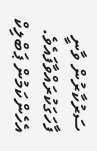ސަރުކާރުން ވާނީ ފާހަގަކުރައްވާފައެވެ. އެހެންކަމުން ޕަބްލިކް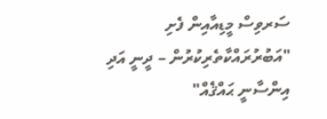ސަރވިސް މީޑިއާއިން ފެށި "އަބުރުރައްކާތެރިކުރުން – ދީނީ އަދި އިންސާނީ ޙައްޤެއް"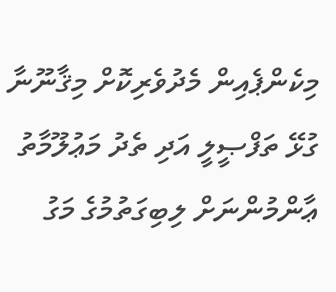މިކެންޕެއިން މެދުވެރިކޮށް މިޤާނޫނާ ގުޅޭ ތަފްޞީލީ އަދި ތެދު މަޢުލޫމާތު ޢާންމުންނަށް ލިބިގަތުމުގެ މަގު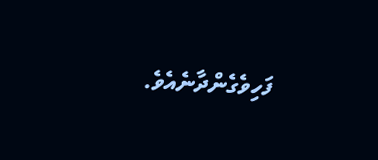ފަހިވެގެންދާނެއެވެ.